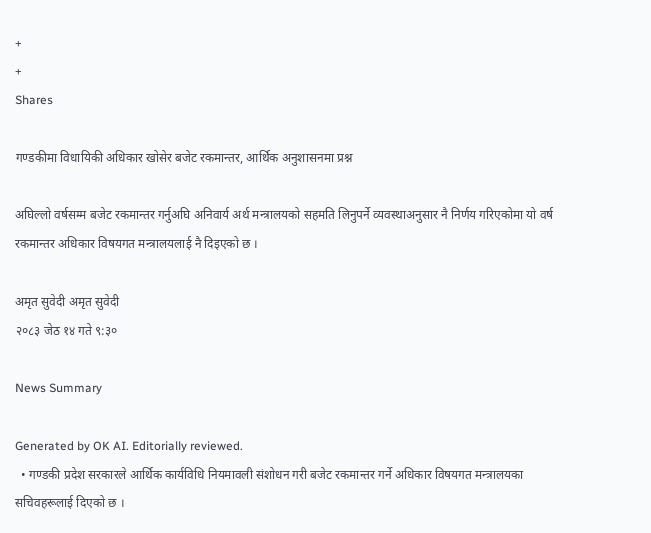+
+
Shares

गण्डकीमा विधायिकी अधिकार खोसेर बजेट रकमान्तर, आर्थिक अनुशासनमा प्रश्न

अघिल्लो वर्षसम्म बजेट रकमान्तर गर्नुअघि अनिवार्य अर्थ मन्त्रालयको सहमति लिनुपर्ने व्यवस्थाअनुसार नै निर्णय गरिएकोमा यो वर्ष रकमान्तर अधिकार विषयगत मन्त्रालयलाई नै दिइएको छ ।

अमृत सुवेदी अमृत सुवेदी
२०८३ जेठ १४ गते ९:३०

News Summary

Generated by OK AI. Editorially reviewed.
  • गण्डकी प्रदेश सरकारले आर्थिक कार्यविधि नियमावली संशोधन गरी बजेट रकमान्तर गर्ने अधिकार विषयगत मन्त्रालयका सचिवहरूलाई दिएको छ ।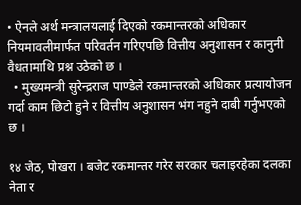• ऐनले अर्थ मन्त्रालयलाई दिएको रकमान्तरको अधिकार नियमावलीमार्फत परिवर्तन गरिएपछि वित्तीय अनुशासन र कानुनी वैधतामाथि प्रश्न उठेको छ ।
  • मुख्यमन्त्री सुरेन्द्रराज पाण्डेले रकमान्तरको अधिकार प्रत्यायोजन गर्दा काम छिटो हुने र वित्तीय अनुशासन भंग नहुने दाबी गर्नुभएको छ ।

१४ जेठ, पोखरा । बजेट रकमान्तर गरेर सरकार चलाइरहेका दलका नेता र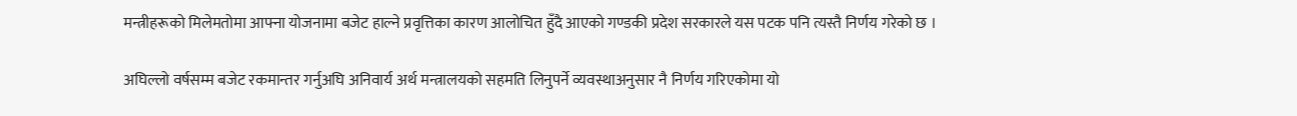मन्त्रीहरूको मिलेमतोमा आफ्ना योजनामा बजेट हाल्ने प्रवृत्तिका कारण आलोचित हुँदै आएको गण्डकी प्रदेश सरकारले यस पटक पनि त्यस्तै निर्णय गरेको छ ।

अघिल्लो वर्षसम्म बजेट रकमान्तर गर्नुअघि अनिवार्य अर्थ मन्त्रालयको सहमति लिनुपर्ने व्यवस्थाअनुसार नै निर्णय गरिएकोमा यो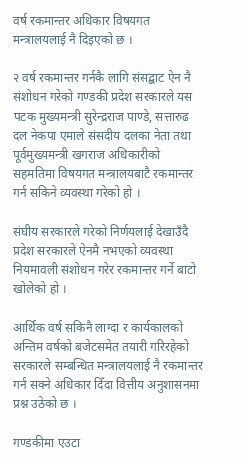वर्ष रकमान्तर अधिकार विषयगत मन्त्रालयलाई नै दिइएको छ ।

२ वर्ष रकमान्तर गर्नकै लागि संसद्बाट ऐन नै संशोधन गरेको गण्डकी प्रदेश सरकारले यस पटक मुख्यमन्त्री सुरेन्द्रराज पाण्डे, सत्तारुढ दल नेकपा एमाले संसदीय दलका नेता तथा पूर्वमुख्यमन्त्री खगराज अधिकारीको सहमतिमा विषयगत मन्त्रालयबाटै रकमान्तर गर्न सकिने व्यवस्था गरेको हो ।

संघीय सरकारले गरेको निर्णयलाई देखाउँदै प्रदेश सरकारले ऐनमै नभएको व्यवस्था नियमावली संशोधन गरेर रकमान्तर गर्ने बाटो खोलेको हो ।

आर्थिक वर्ष सकिनै लाग्दा र कार्यकालको अन्तिम वर्षको बजेटसमेत तयारी गरिरहेको सरकारले सम्बन्धित मन्त्रालयलाई नै रकमान्तर गर्न सक्ने अधिकार दिँदा वित्तीय अनुशासनमा प्रश्न उठेको छ ।

गण्डकीमा एउटा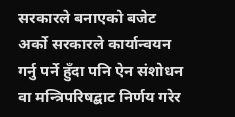सरकारले बनाएको बजेट अर्को सरकारले कार्यान्वयन गर्नु पर्ने हुँदा पनि ऐन संशोधन वा मन्त्रिपरिषद्बाट निर्णय गरेर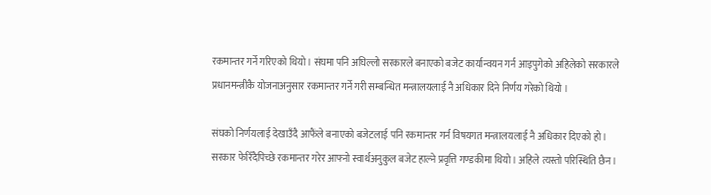रकमान्तर गर्ने गरिएको थियो । संघमा पनि अघिल्लो सरकारले बनाएको बजेट कार्यान्वयन गर्न आइपुगेको अहिलेको सरकारले प्रधानमन्त्रीकै योजनाअनुसार रकमान्तर गर्ने गरी सम्बन्धित मन्त्रालयलाई नै अधिकार दिने निर्णय गरेको थियो ।

संघको निर्णयलाई देखाउँदै आफैंले बनाएको बजेटलाई पनि रकमान्तर गर्न विषयगत मन्त्रालयलाई नै अधिकार दिएको हो । सरकार फेरिँदैपिच्छे रकमान्तर गरेर आफ्नो स्वार्थअनुकुल बजेट हाल्ने प्रवृत्ति गण्डकीमा थियो । अहिले त्यस्तो परिस्थिति छैन ।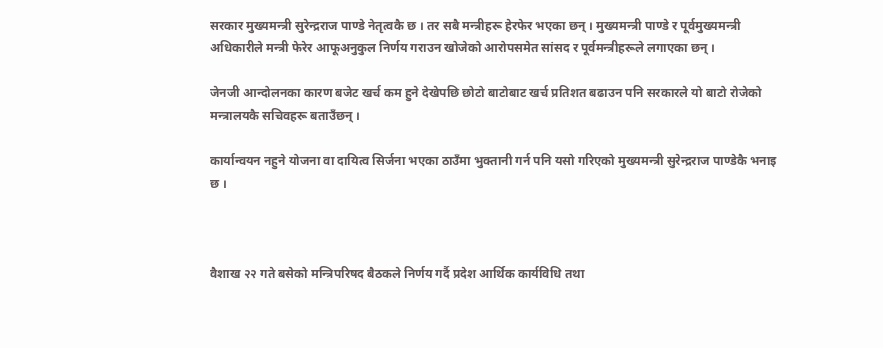सरकार मुख्यमन्त्री सुरेन्द्रराज पाण्डे नेतृत्वकै छ । तर सबै मन्त्रीहरू हेरफेर भएका छन् । मुख्यमन्त्री पाण्डे र पूर्वमुख्यमन्त्री अधिकारीले मन्त्री फेरेर आफूअनुकुल निर्णय गराउन खोजेको आरोपसमेत सांसद र पूर्वमन्त्रीहरूले लगाएका छन् ।

जेनजी आन्दोलनका कारण बजेट खर्च कम हुने देखेपछि छोटो बाटोबाट खर्च प्रतिशत बढाउन पनि सरकारले यो बाटो रोजेको मन्त्रालयकै सचिवहरू बताउँछन् ।

कार्यान्वयन नहुने योजना वा दायित्व सिर्जना भएका ठाउँमा भुक्तानी गर्न पनि यसो गरिएको मुख्यमन्त्री सुरेन्द्रराज पाण्डेकै भनाइ छ ।



वैशाख २२ गते बसेको मन्त्रिपरिषद बैठकले निर्णय गर्दै प्रदेश आर्थिक कार्यविधि तथा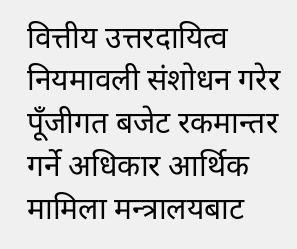वित्तीय उत्तरदायित्व नियमावली संशोधन गरेर पूँजीगत बजेट रकमान्तर गर्ने अधिकार आर्थिक मामिला मन्त्रालयबाट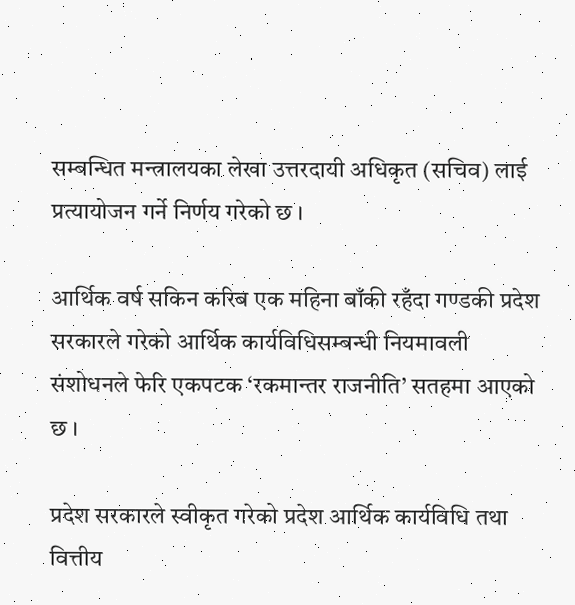सम्बन्धित मन्त्रालयका लेखा उत्तरदायी अधिकृत (सचिव) लाई प्रत्यायोजन गर्ने निर्णय गरेको छ ।

आर्थिक वर्ष सकिन करिब एक महिना बाँकी रहँदा गण्डकी प्रदेश सरकारले गरेको आर्थिक कार्यविधिसम्बन्धी नियमावली संशोधनले फेरि एकपटक ‘रकमान्तर राजनीति’ सतहमा आएको छ ।

प्रदेश सरकारले स्वीकृत गरेको प्रदेश आर्थिक कार्यविधि तथा वित्तीय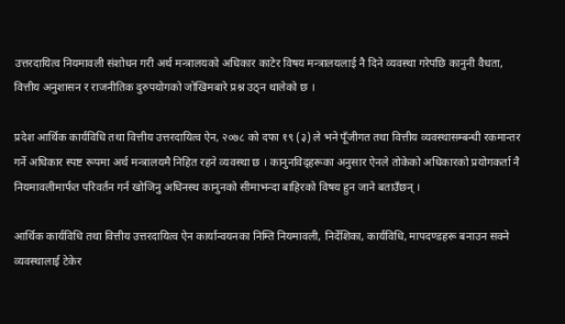उत्तरदायित्व नियमावली संशोधन गरी अर्थ मन्त्रालयको अधिकार काटेर विषय मन्त्रालयलाई नै दिने व्यवस्था गरेपछि कानुनी वैधता, वित्तीय अनुशासन र राजनीतिक दुरुपयोगको जोखिमबारे प्रश्न उठ्न थालेको छ ।

प्रदेश आर्थिक कार्यविधि तथा वित्तीय उत्तरदायित्व ऐन, २०७८ को दफा १९ (३) ले भने पूँजीगत तथा वित्तीय व्यवस्थासम्बन्धी रकमान्तर गर्ने अधिकार स्पष्ट रूपमा अर्थ मन्त्रालयमै निहित रहने व्यवस्था छ । कानुनविद्हरूका अनुसार ऐनले तोकेको अधिकारको प्रयोगकर्ता नै नियमावलीमार्फत परिवर्तन गर्न खोजिनु अधिनस्थ कानुनको सीमाभन्दा बाहिरको विषय हुन जाने बताउँछन् ।

आर्थिक कार्यविधि तथा वित्तीय उत्तरदायित्व ऐन कार्यान्वयनका निम्ति नियमावली, निर्देशिका, कार्यविधि, मापदण्डहरू बनाउन सक्ने व्यवस्थालाई टेकेर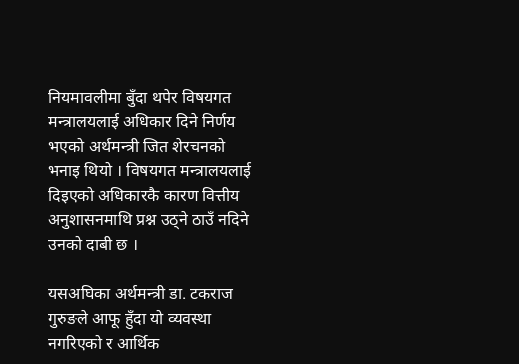नियमावलीमा बुँदा थपेर विषयगत मन्त्रालयलाई अधिकार दिने निर्णय भएको अर्थमन्त्री जित शेरचनको भनाइ थियो । विषयगत मन्त्रालयलाई दिइएको अधिकारकै कारण वित्तीय अनुशासनमाथि प्रश्न उठ्ने ठाउँ नदिने उनको दाबी छ ।

यसअघिका अर्थमन्त्री डा. टकराज गुरुङले आफू हुँदा यो व्यवस्था नगरिएको र आर्थिक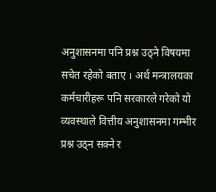अनुशासनमा पनि प्रश्न उठ्ने विषयमा सचेत रहेको बताए । अर्थ मन्त्रालयका कर्मचारीहरू पनि सरकारले गरेको यो व्यवस्थाले वित्तीय अनुशासनमा गम्भीर प्रश्न उठ्न सक्ने र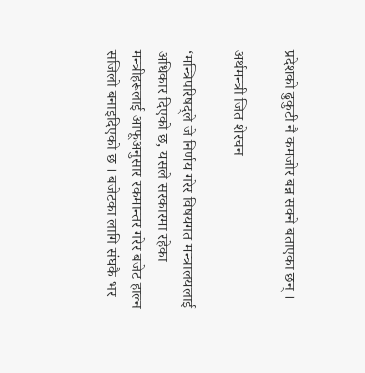प्रदेशको ढुकुटी नै कमजोर बन्न सक्ने बताएका छन् ।

अर्थमन्त्री जित शेरचन

‘मन्त्रिपरिषद्ले जे निर्णय गरेर विषयगत मन्त्रालयलाई अधिकार दिएको छ, यसले सरकारमा रहेका मन्त्रीहरूलाई आफूअनुसार रकमान्तर गरेर बजेट हाल्न सजिलो बनाइदिएको छ । बजेटका लागि संघकै भर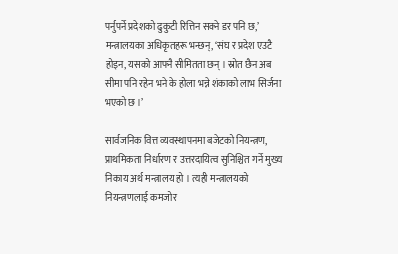पर्नुपर्ने प्रदेशको ढुकुटी रित्तिन सक्ने डर पनि छ,’ मन्त्रालयका अधिकृतहरू भन्छन्, ‘संघ र प्रदेश एउटै होइन, यसको आफ्नै सीमितता छन् । स्रोत छैन अब सीमा पनि रहेन भने के होला भन्ने शंकाको लाभ सिर्जना भएको छ ।’

सार्वजनिक वित्त व्यवस्थापनमा बजेटको नियन्त्रण, प्राथमिकता निर्धारण र उत्तरदायित्व सुनिश्चित गर्ने मुख्य निकाय अर्थ मन्त्रालय हो । त्यही मन्त्रालयको नियन्त्रणलाई कमजोर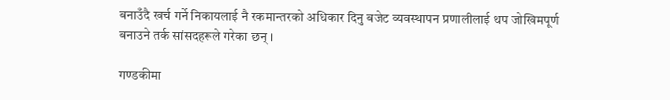बनाउँदै खर्च गर्ने निकायलाई नै रकमान्तरको अधिकार दिनु बजेट व्यवस्थापन प्रणालीलाई थप जोखिमपूर्ण बनाउने तर्क सांसदहरूले गरेका छन् ।

गण्डकीमा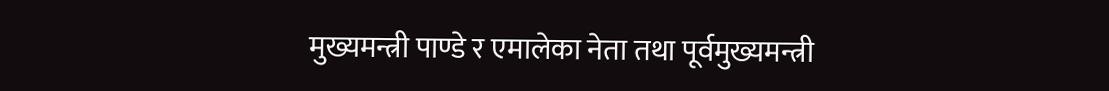मुख्यमन्त्री पाण्डे र एमालेका नेता तथा पूर्वमुख्यमन्त्री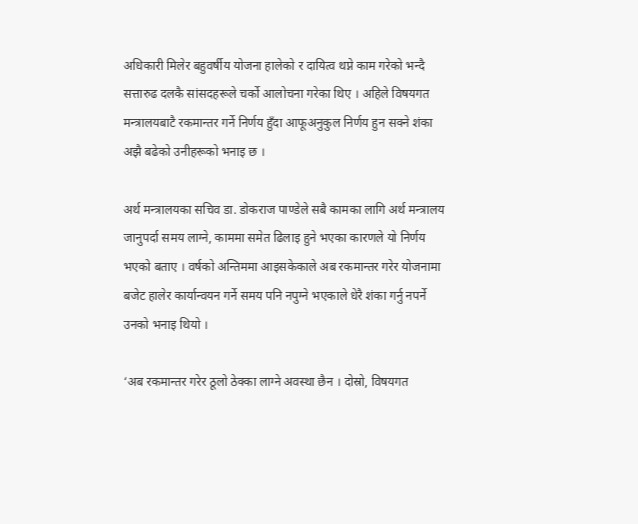अधिकारी मिलेर बहुवर्षीय योजना हालेको र दायित्व थप्ने काम गरेको भन्दै सत्तारुढ दलकै सांसदहरूले चर्को आलोचना गरेका थिए । अहिले विषयगत मन्त्रालयबाटै रकमान्तर गर्ने निर्णय हुँदा आफूअनुकुल निर्णय हुन सक्ने शंका अझै बढेको उनीहरूको भनाइ छ ।

अर्थ मन्त्रालयका सचिव डा. डोकराज पाण्डेले सबै कामका लागि अर्थ मन्त्रालय जानुपर्दा समय लाग्ने, काममा समेत ढिलाइ हुने भएका कारणले यो निर्णय भएको बताए । वर्षको अन्तिममा आइसकेकाले अब रकमान्तर गरेर योजनामा बजेट हालेर कार्यान्वयन गर्ने समय पनि नपुग्ने भएकाले धेरै शंका गर्नु नपर्ने उनको भनाइ थियो ।

‘अब रकमान्तर गरेर ठूलो ठेक्का लाग्ने अवस्था छैन । दोस्रो, विषयगत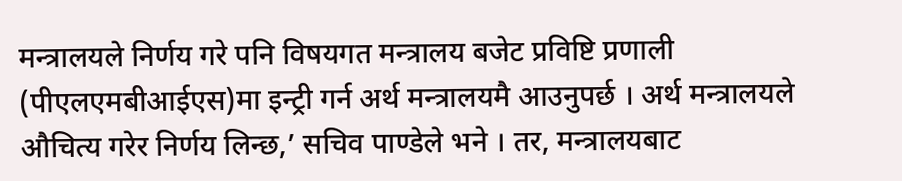मन्त्रालयले निर्णय गरे पनि विषयगत मन्त्रालय बजेट प्रविष्टि प्रणाली (पीएलएमबीआईएस)मा इन्ट्री गर्न अर्थ मन्त्रालयमै आउनुपर्छ । अर्थ मन्त्रालयले औचित्य गरेर निर्णय लिन्छ,’ सचिव पाण्डेले भने । तर, मन्त्रालयबाट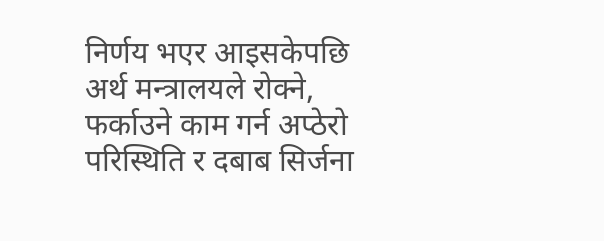निर्णय भएर आइसकेपछि अर्थ मन्त्रालयले रोक्ने, फर्काउने काम गर्न अप्ठेरो परिस्थिति र दबाब सिर्जना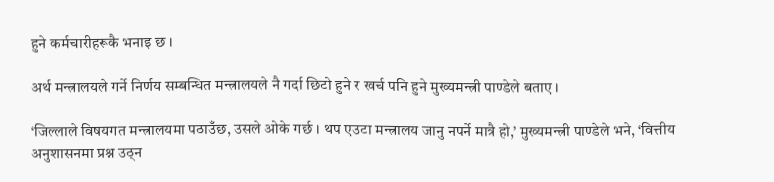हुने कर्मचारीहरूकै भनाइ छ ।

अर्थ मन्त्रालयले गर्ने निर्णय सम्बन्धित मन्त्रालयले नै गर्दा छिटो हुने र खर्च पनि हुने मुख्यमन्त्री पाण्डेले बताए ।

‘जिल्लाले विषयगत मन्त्रालयमा पठाउँछ, उसले ओके गर्छ । थप एउटा मन्त्रालय जानु नपर्ने मात्रै हो,’ मुख्यमन्त्री पाण्डेले भने, ‘वित्तीय अनुशासनमा प्रश्न उठ्न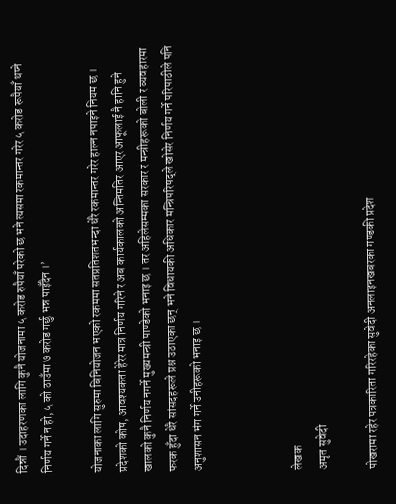दिन्नौं । उदाहरणका लागि कुनै योजनामा ५ करोड रुपैयाँ परेको छ भने त्यसमा रकमान्तर गरेर ५ करोड रूपैयाँ थप्ने निर्णय गर्ने न हो, ५ को ठाउँमा ७ करोड गर्छु भन्न पाइँदैन ।’

योजनाका लागि सुरुमा बिनियोजन भएको रकममा सतप्रतिशतभन्दा धेरै रकमान्तर गरेर हाल्न नपाइने नियम छ । प्रदेशको कोष, आवश्यकता हेरेर मात्र निर्णय गरिने र अब कार्यकालको अन्तिमतिर आएर आफूलाई नै हानि हुने खालको कुनै निर्णय नगर्ने मुख्यमन्त्री पाण्डेको भनाइ छ । तर अहिलेसम्मका सरकार र मन्त्रीहरूको बोली र व्यवहारमा फरक हुँदा धेरै सांसदहरूले प्रश्न उठाएका छन् भने विधायकी अधिकार मन्त्रिपरिषद्ले खोसेर निर्णय गर्ने परिपाठीले पनि अनुशासन भंग गर्ने उनीहरूको भनाइ छ ।



लेखक
अमृत सुवेदी

पोखरामा रहेर पत्रकारिता गरिरहेका सुवेदी अनलाइनखबरका गण्डकी प्रदेश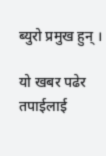ब्युरो प्रमुख हुन् ।

यो खबर पढेर तपाईलाई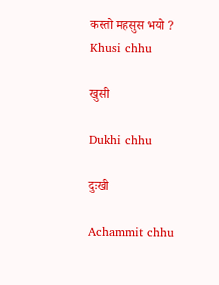कस्तो महसुस भयो ?
Khusi chhu

खुसी

Dukhi chhu

दुःखी

Achammit chhu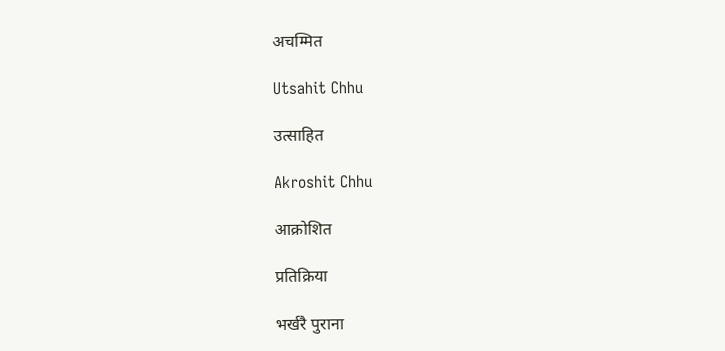अचम्मित

Utsahit Chhu

उत्साहित

Akroshit Chhu

आक्रोशित

प्रतिक्रिया

भर्खरै पुराना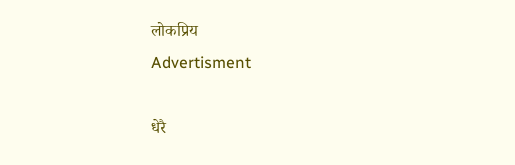लोकप्रिय
Advertisment

धेरै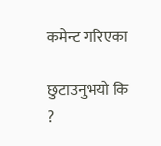कमेन्ट गरिएका

छुटाउनुभयो कि ?